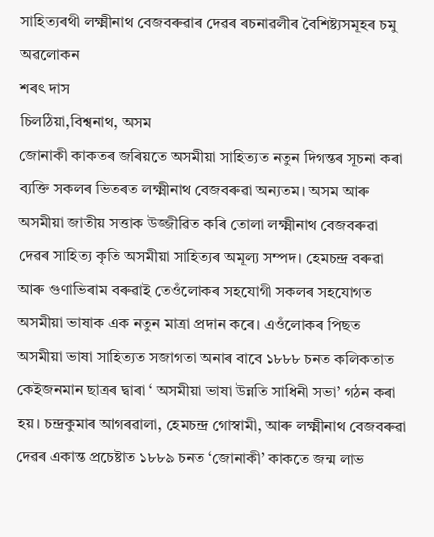সাহিত্যৰথী লক্ষ্মীনাথ বেজবৰুৱাৰ দেৱৰ ৰচনাৱলীৰ বৈশিষ্ট্যসমূহৰ চমু অৱলোকন
শৰৎ দাস
চিলঠিয়া,বিশ্বনাথ, অসম
জোনাকী কাকতৰ জৰিয়তে অসমীয়া সাহিত্যত নতুন দিগন্তৰ সূচনা কৰা ব্যক্তি সকলৰ ভিতৰত লক্ষ্মীনাথ বেজবৰুৱা অন্যতম। অসম আৰু অসমীয়া জাতীয় সত্তাক উজ্জীৱিত কৰি তোলা লক্ষ্মীনাথ বেজবৰুৱা দেৱৰ সাহিত্য কৃতি অসমীয়া সাহিত্যৰ অমূল্য সম্পদ। হেমচন্দ্ৰ বৰুৱা আৰু গুণাভিৰাম বৰুৱাই তেওঁলোকৰ সহযোগী সকলৰ সহযোগত অসমীয়া ভাষাক এক নতুন মাত্ৰা প্ৰদান কৰে। এওঁলোকৰ পিছত অসমীয়া ভাষা সাহিত্যত সজাগতা অনাৰ বাবে ১৮৮৮ চনত কলিকতাত কেইজনমান ছাত্ৰৰ দ্বাৰা ‘ অসমীয়া ভাষা উন্নতি সাধিনী সভা’ গঠন কৰা হয়। চন্দ্ৰকুমাৰ আগৰৱালা, হেমচন্দ্ৰ গোস্বামী, আৰু লক্ষ্মীনাথ বেজবৰুৱা দেৱৰ একান্ত প্ৰচেষ্টাত ১৮৮৯ চনত ‘জোনাকী’ কাকতে জন্ম লাভ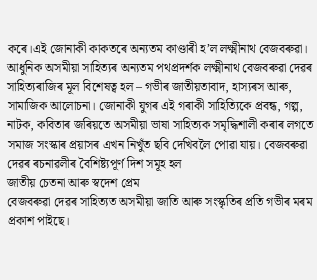কৰে।এই জোনাকী কাকতৰে অন্যতম কাণ্ডাৰী হ’ল লক্ষ্মীনাথ বেজবৰুৱা।
আধুনিক অসমীয়া সাহিত্যৰ অন্যতম পথপ্ৰদৰ্শক লক্ষ্মীনাথ বেজবৰুৱা দেৱৰ সাহিত্যৰাজিৰ মূল বিশেষত্ব হল – গভীৰ জাতীয়তাবাদ, হাস্যৰস আৰু, সামাজিক আলোচনা। জোনাকী যুগৰ এই গৰাকী সাহিত্যিকে প্ৰবন্ধ, গল্প, নাটক, কবিতাৰ জৰিয়তে অসমীয়া ভাষা সাহিত্যক সমৃদ্ধিশালী কৰাৰ লগতে সমাজ সংস্কাৰ প্ৰয়াসৰ এখন নিখুঁত ছবি দেখিবলৈ পোৱা যায়। বেজবৰুৱা দেৱৰ ৰচনাৱলীৰ বৈশিষ্ট্যপূৰ্ণ দিশ সমূহ হল
জাতীয় চেতনা আৰু স্বদেশ প্ৰেম
বেজবৰুৱা দেৱৰ সাহিত্যত অসমীয়া জাতি আৰু সংস্কৃতিৰ প্ৰতি গভীৰ মৰম প্ৰকাশ পাইছে।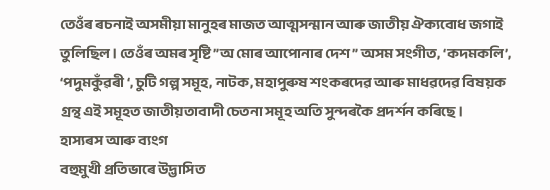তেওঁৰ ৰচনাই অসমীয়া মানুহৰ মাজত আত্মসন্মান আৰু জাতীয় ঐক্যবোধ জগাই তুলিছিল। তেওঁৰ অমৰ সৃষ্টি ”অ মোৰ আপোনাৰ দেশ” অসম সংগীত, ‘কদমকলি’, ‘পদুমকুঁৱৰী ‘, চুটি গল্প সমূহ, নাটক, মহাপুৰুষ শংকৰদেৱ আৰু মাধৱদেৱ বিষয়ক গ্ৰন্থ এই সমূহত জাতীয়তাবাদী চেতনা সমূহ অতি সুন্দৰকৈ প্ৰদৰ্শন কৰিছে।
হাস্যৰস আৰু ব্যংগ
বহুমুখী প্ৰতিভাৰে উদ্ভাসিত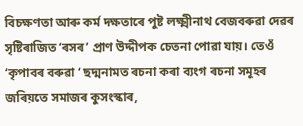বিচক্ষণতা আৰু কৰ্ম দক্ষতাৰে পুষ্ট লক্ষ্মীনাথ বেজবৰুৱা দেৱৰ সৃষ্টিৰাজিত ‘ৰসৰ’ প্ৰাণ উদ্দীপক চেতনা পোৱা যায়। তেওঁ ‘কৃপাবৰ বৰুৱা ‘ ছদ্মনামত ৰচনা কৰা ব্যংগ ৰচনা সমূহৰ জৰিয়তে সমাজৰ কুসংস্কাৰ,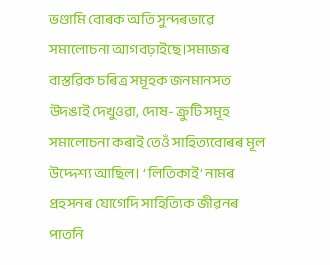ভণ্ডামি বোৰক অতি সুন্দৰভাৱে সমালোচনা আগবঢ়াইছে।সমাজৰ বাস্তৱিক চৰিত্ৰ সমূহক জনমানসত উদঙাই দেখুওৱা, দোষ- ক্ৰুটি সমূহ সমালোচনা কৰাই তেওঁ সাহিত্যবোৰৰ মূল উদ্দেশ্য আছিল। ‘ লিতিকাই’ নামৰ প্ৰহসনৰ যোগেদি সাহিত্যিক জীৱনৰ পাতনি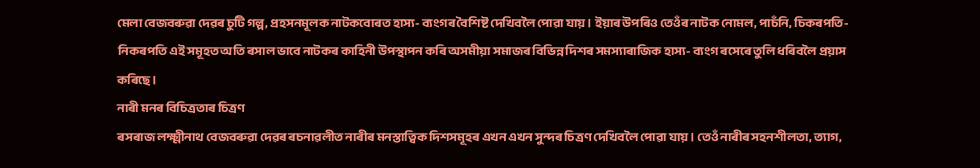মেলা বেজবৰুৱা দেৱৰ চুটি গল্প, প্ৰহসনমূলক নাটকবোৰত হাস্য- ব্যংগৰ বৈশিষ্ট দেখিবলৈ পোৱা যায়। ইয়াৰ উপৰিও তেওঁৰ নাটক নোমল, পাচঁনি, চিকৰপতি- নিকৰপতি এই সমূহত অতি ৰসাল ভাবে নাটকৰ কাহিনী উপস্থাপন কৰি অসমীয়া সমাজৰ বিভিন্ন দিশৰ সমস্যাৰাজিক হাস্য- ব্যংগ ৰসেৰে তুলি ধৰিবলৈ প্ৰয়াস কৰিছে।
নাৰী মনৰ বিচিত্ৰতাৰ চিত্ৰণ
ৰসৰাজ লক্ষ্মীনাথ বেজবৰুৱা দেৱৰ ৰচনাৱলীত নাৰীৰ মনস্তাত্বিক দিশসমূহৰ এখন এখন সুন্দৰ চিত্ৰণ দেখিবলৈ পোৱা যায়। তেওঁ নাৰীৰ সহনশীলতা, ত্যাগ,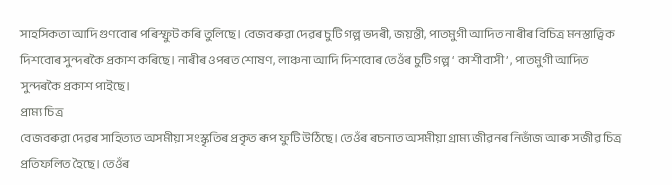সাহসিকতা আদি গুণবোৰ পৰিস্ফুট কৰি তুলিছে। বেজবৰুৱা দেৱৰ চুটি গল্প ভদৰী, জয়ন্তী, পাতমুগী আদিত নাৰীৰ বিচিত্ৰ মনস্তাত্বিক দিশবোৰ সুন্দৰকৈ প্ৰকাশ কৰিছে। নাৰীৰ ওপৰত শোষণ, লাঞ্চনা আদি দিশবোৰ তেওঁৰ চুটি গল্প ‘ কাশীবাসী’ , পাতমুগী আদিত সুন্দৰকৈ প্ৰকাশ পাইছে।
প্ৰাম্য চিত্ৰ
বেজবৰুৱা দেৱৰ সাহিত্যত অসমীয়া সংস্কৃতিৰ প্ৰকৃত ৰূপ ফুটি উঠিছে। তেওঁৰ ৰচনাত অসমীয়া গ্ৰাম্য জীৱনৰ নিভাঁজ আৰু সজীৱ চিত্ৰ প্ৰতিফলিত হৈছে। তেওঁৰ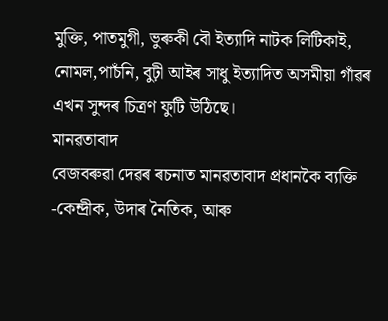মুক্তি, পাতমুগী, ভুৰুকী বৌ ইত্যাদি নাটক লিটিকাই, নোমল,পাচঁনি, বুঢ়ী আইৰ সাধু ইত্যাদিত অসমীয়া গাঁৱৰ এখন সুন্দৰ চিত্ৰণ ফুটি উঠিছে।
মানৱতাবাদ
বেজবৰুৱা দেৱৰ ৰচনাত মানৱতাবাদ প্ৰধানকৈ ব্যক্তি -কেন্দ্ৰীক, উদাৰ নৈতিক, আৰু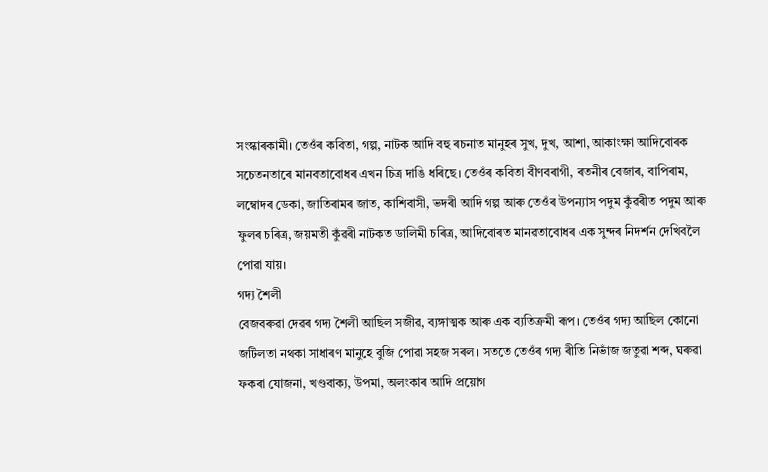সংস্কাৰকামী। তেওঁৰ কবিতা, গল্প, নাটক আদি বহু ৰচনাত মানুহৰ সুখ, দুখ, আশা, আকাংক্ষা আদিবোৰক সচেতনতাৰে মানবতাবোধৰ এখন চিত্ৰ দাঙি ধৰিছে। তেওঁৰ কবিতা বীণবৰাগী, ৰতনীৰ বেজাৰ, বাপিৰাম, লম্বোদৰ ডেকা, জাতিৰামৰ জাত, কাশিবাসী, ভদৰী আদি গল্প আৰু তেওঁৰ উপন্যাস পদুম কুঁৱৰীত পদুম আৰু ফুলৰ চৰিত্ৰ, জয়মতী কুঁৱৰী নাটকত ডালিমী চৰিত্ৰ, আদিবোৰত মানৱতাবোধৰ এক সুন্দৰ নিদৰ্শন দেখিবলৈ পোৱা যায়।
গদ্য শৈলী
বেজবৰুৱা দেৱৰ গদ্য শৈলী আছিল সজীৱ, ব্যঙ্গাত্মক আৰু এক ব্যতিক্ৰমী ৰূপ। তেওঁৰ গদ্য আছিল কোনো জটিলতা নথকা সাধাৰণ মানুহে বুজি পোৱা সহজ সৰল। সততে তেওঁৰ গদ্য ৰীতি নিভাঁজ জতুৱা শব্দ, ঘৰুৱা ফকৰা যোজনা, খণ্ডবাক্য, উপমা, অলংকাৰ আদি প্ৰয়োগ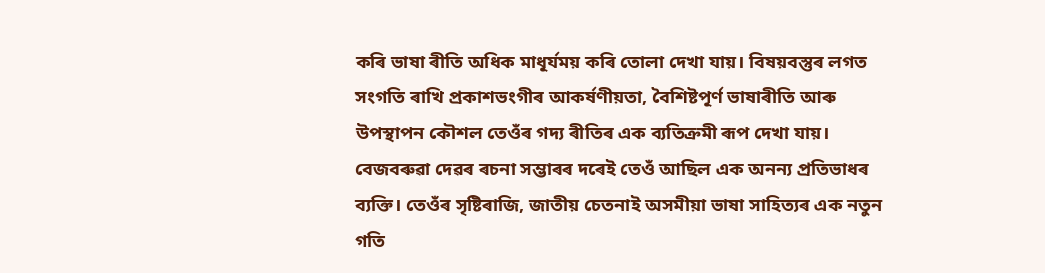কৰি ভাষা ৰীতি অধিক মাধূৰ্যময় কৰি তোলা দেখা যায়। বিষয়বস্তুৰ লগত সংগতি ৰাখি প্ৰকাশভংগীৰ আকৰ্ষণীয়তা, বৈশিষ্টপূৰ্ণ ভাষাৰীতি আৰু উপস্থাপন কৌশল তেওঁৰ গদ্য ৰীতিৰ এক ব্যতিক্ৰমী ৰূপ দেখা যায়।
বেজবৰুৱা দেৱৰ ৰচনা সম্ভাৰৰ দৰেই তেওঁ আছিল এক অনন্য প্ৰতিভাধৰ ব্যক্তি। তেওঁৰ সৃষ্টিৰাজি, জাতীয় চেতনাই অসমীয়া ভাষা সাহিত্যৰ এক নতুন গতি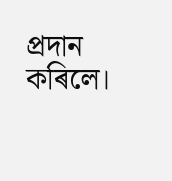প্ৰদান কৰিলে।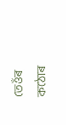তেওঁৰ কঠোৰ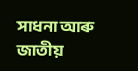সাধনা আৰু জাতীয়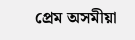প্ৰেম অসমীয়া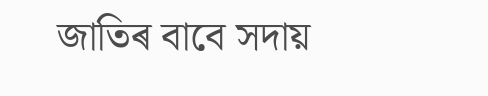জাতিৰ বাবে সদায়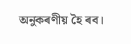অনুকৰণীয় হৈ ৰব।